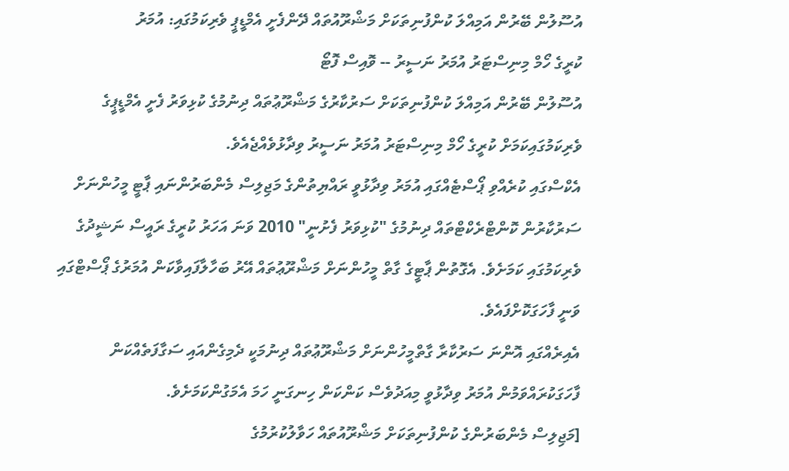އުސޫލުން ބޭރުން އަމިއްލަ ކުންފުނިތަކަށް މަޝްރޫއުތައް ދޭންފެށީ އެމްޑީޕީ ވެރިކަމުގައި: އުމަރު
ކުރީގެ ހޯމް މިނިސްޓަރު އުމަރު ނަސީރު -- ވޮއިސް ފޮޓޯ
އުސޫލުން ބޭރުން އަމިއްލަ ކުންފުނިތަކަށް ސަރުކާރުގެ މަޝްރޫޢުތައް ދިނުމުގެ ކުޅިވަރު ފެށީ އެމްޑީޕީގެ ވެރިކަމުގައިކަމަށް ކުރީގެ ހޯމް މިނިސްޓަރު އުމަރު ނަސީރު ވިދާޅުވެއްޖެއެވެ.
އެކްސްގައި ކުރެއްވި ޕޯސްޓެއްގައި އުމަރު ވިދާޅުވީ ރައްޔިތުންގެ މަޖިލިސް މެންބަރުންނައި ޕާޓީ މީހުންނަށް ސަރުކާރުން ކޮންޓްރެކްޓްތައް ދިނުމުގެ "ކުޅިވަރު ފެށުނީ" 2010 ވަނަ އަހަރު ކުރީގެ ރައީސް ނަޝީދުގެ ވެރިކަމުގައި ކަމަށެވެ. އެގޮތުން ޕާޓީގެ ގާތް މީހުންނަށް މަޝްރޫޢުތައް އޭރު ބަހާލާފައިވާކަން އުމަރުގެ ޕޯސްޓްގައި ވަނީ ފާހަގަކޮށްފައެވެ.
އެއިރެއްގައި އޮންނަ ސަރުކާރާ ގާތްމީހުންނަށް މަޝްރޫޢުތައް ދިނުމަކީ ދެމިގެންއައި ސަގާފަތެއްކަން ފާހަގަކުރައްވަމުން އުމަރު ވިދާޅުވީ މިއަދުވެސް ކަންކަން ހިނގަނީ ހަމަ އެމަގުންކަމަށެވެ.
[މަޖިލިސް މެންބަރުންގެ ކުންފުނިތަކަށް މަޝްރޫއުތައް ހަވާލުކުރުމުގެ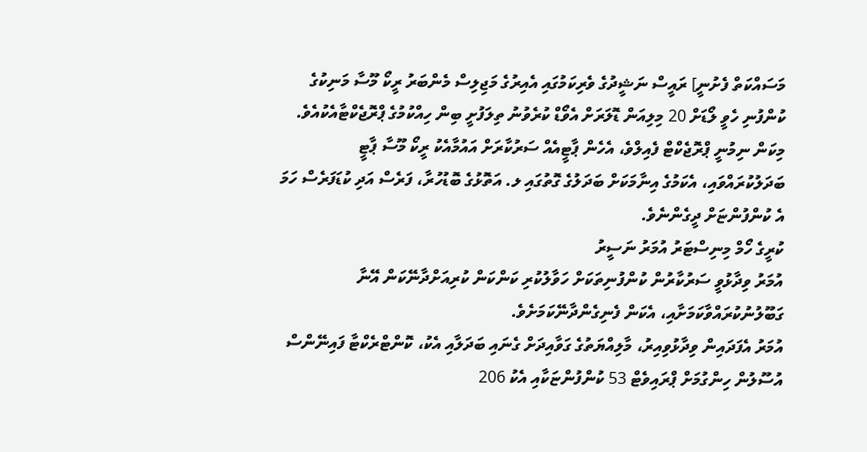މަސައްކަތް ފެށުނީ] ރައީސް ނަޝީދުގެ ވެރިކަމުގައި އެއިރުގެ މަޖިލިސް މެންބަރު ރީކޯ މޫސާ މަނިކުގެ ކުންފުނި ހެވީ ލޯޑަށް 20 މިލިއަން ޑޮލަރަށް އެވޯޑް ކުރެވުނު ތިލަފުށީ ބިން ހިއްކުމުގެ ޕްރޮޖެކްޓާއެކުއެވެ. މިކަން ނިމުނީ ޕްރޮޖެކްޓް ފެއިލްވެ، އެހެން ޕާޓީއެއް ސަރުކާރަށް އައުމާއެކު ރީކޯ މޫސާ ޕާޓީ ބަދަލުކުރައްވައި، އެކަމުގެ އިނާމަކަށް ބަދަލުގެ ގޮތުގައި ލ. އަތޮޅުގެ ބޮޑުހުރާ، ފަރެސް އަދި ކުޑަފަރެސް ހަމަ އެ ކުންފުންޏަށް ދީގެންނެވެ.
ކުރީގެ ހޯމް މިނިސްޓަރު އުމަރު ނަސީރު
އުމަރު ވިދާޅުވީ ސަރުކާރުން ކުންފުނިތަކަށް ހަވާލުކުރި ކަންކަން ކުރިއަށްދާނޭކަން އޭނާ ގަބޫލުނުކުރައްވާކަމަށާއި، އެކަން ފެނިގެންދާނޭކަމަށެވެ.
އުމަރު އެފަދައިން ވިދާޅުވިއިރު، މާލިއްޔަތުގެ ގަވާއިދަށް ގެނައި ބަދަލާއި އެކު، ކޮންޓްރެކްޓާ ފައިނޭންސް އުސޫލުން ހިންގުމަށް ޕްރައިވެޓް 53 ކުންފުންޏަކާއި އެކު 206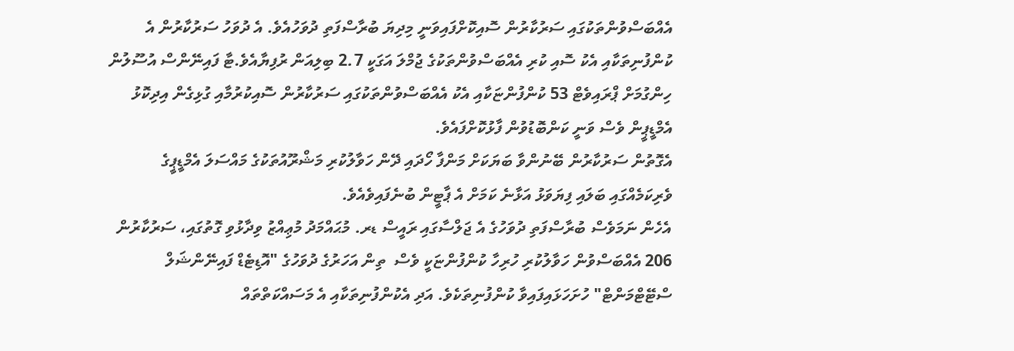އެއްބަސްވުންތަކުގައި ސަރުކާރުން ސޮއިކޮށްފައިވަނީ މިދިޔަ ބުރާސްފަތި ދުވަހުއެވެ. އެ ދުވަހު ސަރުކާރުން އެ ކުންފުނިތަކާއި އެކު ސޮއި ކުރި އެއްބަސްވުންތަކުގެ ޖުމްލަ އަގަކީ 2.7 ބިލިއަން ރުފިޔާއެވެ.ޓާ ފައިނޭންސް އުސޫލުން ހިންގުމަށް ޕްރައިވެޓް 53 ކުންފުންޏަކާއި އެކު އެއްބަސްވުންތަކުގައި ސަރުކާރުން ސޮއިކުރުމާއި ގުޅިގެން އިދިކޮޅު އެމްޑީޕީން ވެސް ވަނީ ކަންބޮޑުވުން ފާޅުކޮށްފައެވެ.
އެގޮތުން ސަރުކާރުން ބޭނުންވާ ބަޔަކަށް މަންފާ ހޯދައި ދޭން ހަވާލުކުރި މަޝްރޫއުތަކުގެ މައްސަލަ އެމްޑީޕީގެ ވެރިކަމެއްގައި ބަލައި ފިޔަވަޅު އަޅާނެ ކަމަށް އެ ޕާޓީން ބުނެފައިވެއެވެ.
އެހެން ނަމަވެސް ބުރާސްފަތި ދުވަހުގެ އެ ޖަލްސާގައި ރައީސް ޑރ. މުޙައްމަދު މުޢިއްޒު ވިދާޅުވި ގޮތުގައި، ސަރުކާރުން 206 އެއްބަސްވުން ހަވާލުކުރި ހުރިހާ ކުންފުންޏަކީ ވެސް  ތިން އަހަރުގެ ދުވަހުގެ "އޮޑިޓެޑް ފައިނޭންޝަލް ސްޓޭޓްމަންޓް" ހުށަހަޅައިފައިވާ ކުންފުނިތަކެވެ. އަދި އެކުންފުނިތަކާއި އެ މަސައްކަތްތައް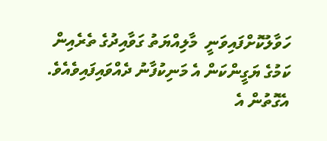ހަވާލުކޮށްފައިވަނީ  މާލިއްޔަތު ގަވާއިދުގެ ތެރެއިން ކަމުގެ ޔަގީންކަން އެ މަނިކުފާނު ދެއްވައިފައިވެއެވެ.
އެގޮތުން އެ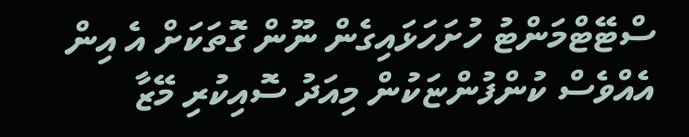ސްޓޭޓްމަންޓު ހުށަހަޅައިގެން ނޫން ގޮތަކަށް އެ އިން އެއްވެސް ކުންފުންޏަކުން މިއަދު ސޮއިކުރި މޭޒާ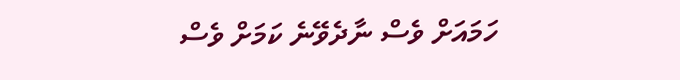ހަމައަށް ވެސް ނާދެވޭނެ ކަމަށް ވެސް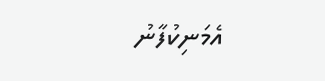އެމަނިކުފާނު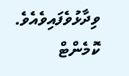ވިދާޅުވެފައިވެއެވެ.
ކޮމެންޓް